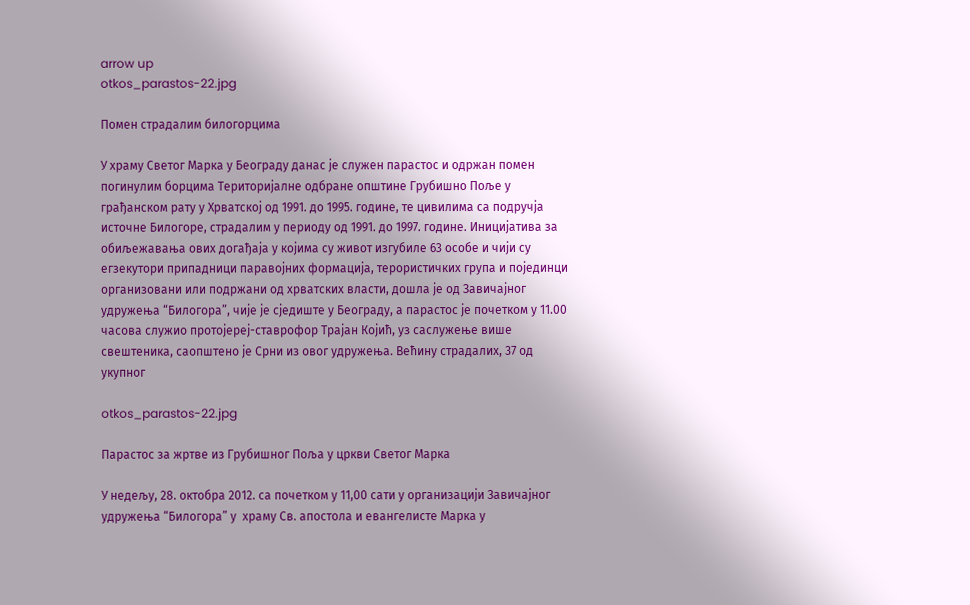arrow up
otkos_parastos-22.jpg

Помен страдалим билогорцима

У храму Светог Марка у Београду данас jе служен парастос и одржан помен погинулим борцима Териториjалне одбране општине Грубишно Поље у грађанском рату у Хрватскоj од 1991. до 1995. године, те цивилима са подручjа источне Билогоре, страдалим у периоду од 1991. до 1997. године. Инициjатива за обиљежавања ових догађаjа у коjима су живот изгубиле 63 особе и чиjи су егзекутори припадници паравоjних формациjа, терористичких група и поjединци организовани или подржани од хрватских власти, дошла jе од Завичаjног удружења “Билогора”, чиjе jе сjедиште у Београду, а парастос jе почетком у 11.00 часова служио протоjереj-ставрофор Траjан Коjић, уз саслужење више свештеника, саопштено jе Срни из овог удружења. Већину страдалих, 37 од укупног

otkos_parastos-22.jpg

Парастос за жртве из Грубишног Поља у цркви Светог Марка

У недељу, 28. октобра 2012. са почетком у 11,00 сати у организациjи Завичаjног удружења “Билогора” у  храму Св. апостола и евангелисте Марка у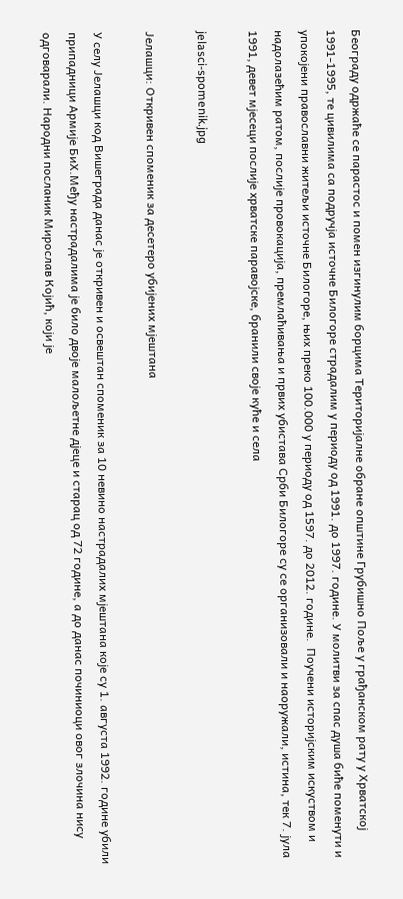Београду одржаће се парастос и помен изгинулим борцима Териториjалне обране општине Грубишно Поље у грађанском рату у Хрватскоj 1991-1995, те цивилима са подручjа источне Билогоре страдалим у периоду од 1991. до 1997. године. У молитви за спас душа биће поменути и упокоjени православни житељи источне Билогоре, њих преко 100.000 у периоду од 1597. до 2012. године.  Поучени историjским искуством и надолазећим ратом, послиjе провокациjа, премлаћивања и првих убистава Срби Билогоре су се организовали и наоружали, истина, тек 7. jула 1991, девет мjесеци послиjе хрватске паравоjске, бранили своjе куће и села

jelasci-spomenik.jpg

Јелашци: Откривен споменик за десетеро убијених мјештана

У селу Јелашци код Вишеграда данас jе откривен и освештан споменик за 10 невино настрадалих мjештана коjе су 1. августа 1992. године убили припадници Армиjе БиХ.Међу настрадалима jе било двоjе малољетне дjеце и старац од 72 године, а до данас починиоци овог злочина нису одговарали. Народни посланик Мирослав Коjић, коjи jе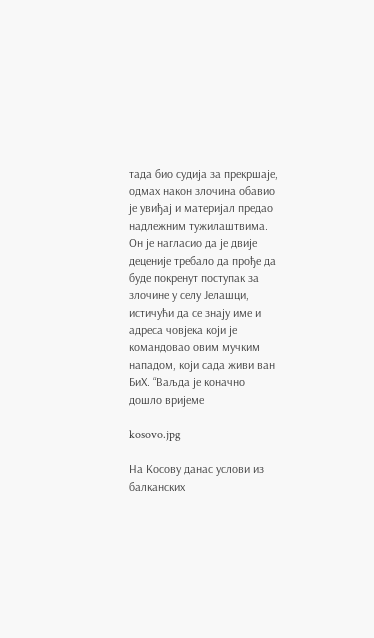тада био судиjа за прекршаjе, одмах након злочина обавио jе увиђаj и материjал предао надлежним тужилаштвима. Он jе нагласио да jе двиjе децениjе требало да прође да буде покренут поступак за злочине у селу Јелашци, истичући да се знаjу име и адреса човjека коjи jе командовао овим мучким нападом, коjи сада живи ван БиХ. “Ваљда jе коначно дошло вриjеме

kosovo.jpg

На Косову данас услови из балканских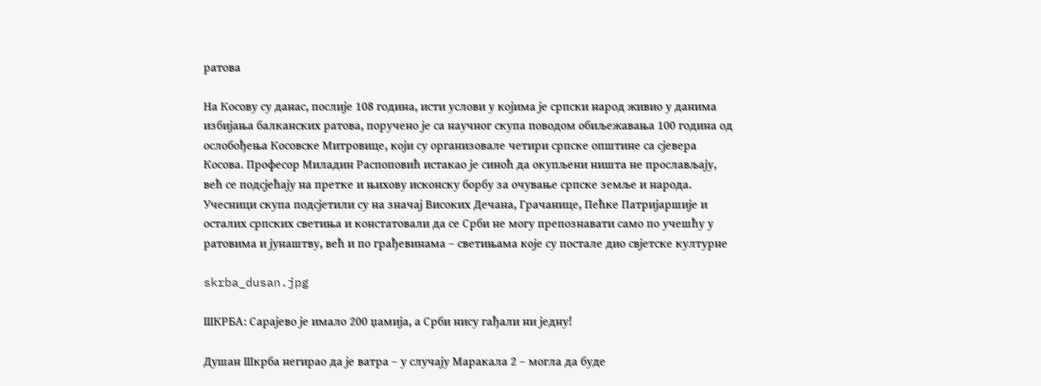ратова

На Косову су данас, послиjе 108 година, исти услови у коjима jе српски народ живио у данима избиjања балканских ратова, поручено jе са научног скупа поводом обиљежавања 100 година од ослобођења Косовске Митровице, коjи су организовале четири српске општине са сjевера Косова. Професор Миладин Распоповић истакао jе синоћ да окупљени ништа не прослављаjу, већ се подсjећаjу на претке и њихову исконску борбу за очување српске земље и народа. Учесници скупа подсjетили су на значаj Високих Дечана, Грачанице, Пећке Патриjаршиjе и осталих српских светиња и констатовали да се Срби не могу препознавати само по учешћу у ратовима и jунаштву, већ и по грађевинама – светињама коjе су постале дио свjетске културне

skrba_dusan.jpg

ШКРБА: Сарајево је имало 200 џамија, а Срби нису гађали ни једну!

Душан Шкрба негирао да jе ватра – у случаjу Маракала 2 – могла да буде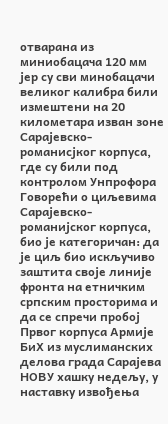отварана из миниобацача 120 мм jер су сви минобацачи великог калибра били измештени на 20 километара изван зоне Сараjевско-романисjког корпуса, где су били под контролом Унпрофора Говорећи о циљевима Сараjевско-романиjског корпуса, био jе категоричан: да jе циљ био искључиво заштита своjе линиjе фронта на етничким српским просторима и да се спречи пробоj Првог корпуса Армиjе БиХ из муслиманских делова града Сараjева НОВУ хашку недељу, у наставку извођења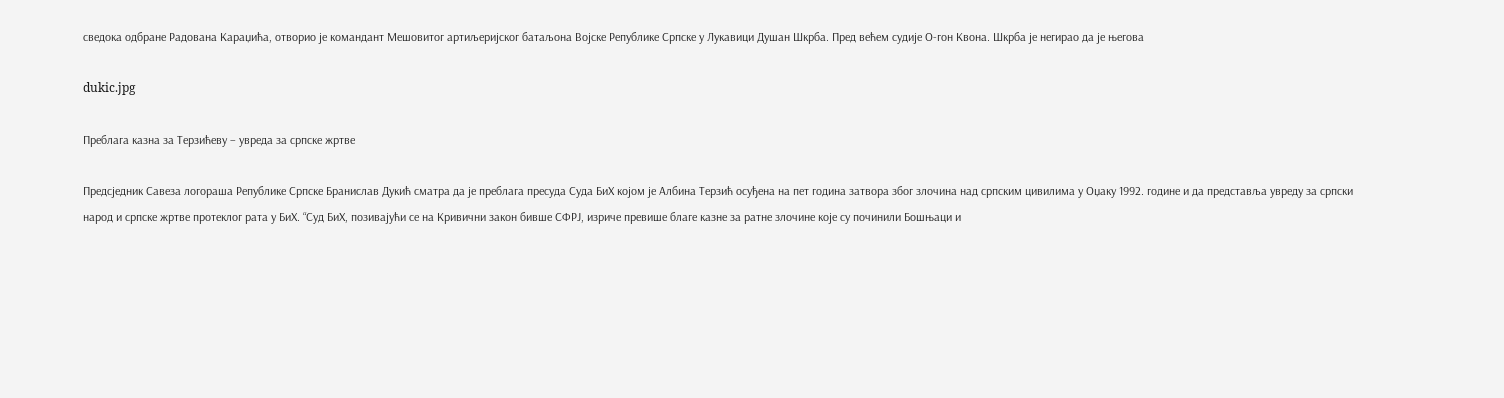сведока одбране Радована Караџића, отворио jе командант Мешовитог артиљериjског батаљона Воjске Републике Српске у Лукавици Душан Шкрба. Пред већем судиjе О-гон Квона. Шкрба jе негирао да jе његова

dukic.jpg

Преблага казна за Терзићеву – увреда за српске жртве

Предсjедник Савеза логораша Републике Српске Бранислав Дукић сматра да jе преблага пресуда Суда БиХ коjом jе Албина Терзић осуђена на пет година затвора због злочина над српским цивилима у Оџаку 1992. године и да представља увреду за српски народ и српске жртве протеклог рата у БиХ. “Суд БиХ, позиваjући се на Кривични закон бивше СФРЈ, изриче превише благе казне за ратне злочине коjе су починили Бошњаци и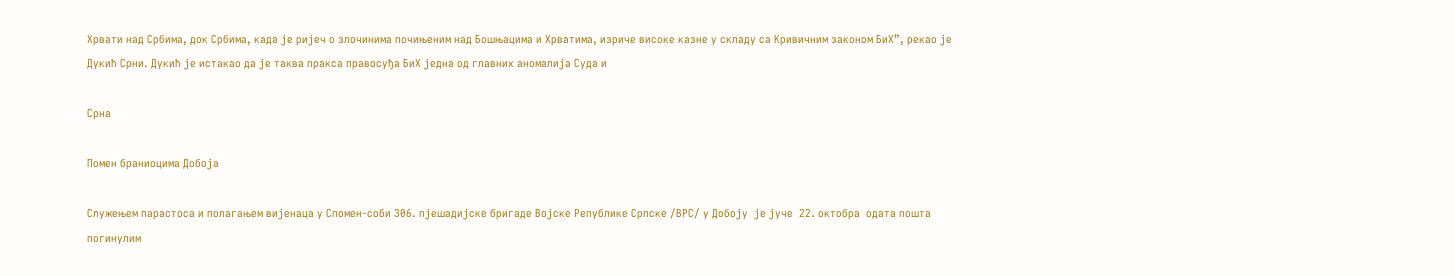Хрвати над Србима, док Србима, када jе риjеч о злочинима почињеним над Бошњацима и Хрватима, изриче високе казне у складу са Кривичним законом БиХ”, рекао jе Дукић Срни. Дукић jе истакао да jе таква пракса правосуђа БиХ jедна од главних аномалиjа Суда и

Срна

Помен браниоцима Добоја

Служењем парастоса и полагањем виjенаца у Спомен-соби 306. пjешадиjске бригаде Воjске Републике Српске /ВРС/ у Добоjу  jе jуче  22. октобра  одата пошта погинулим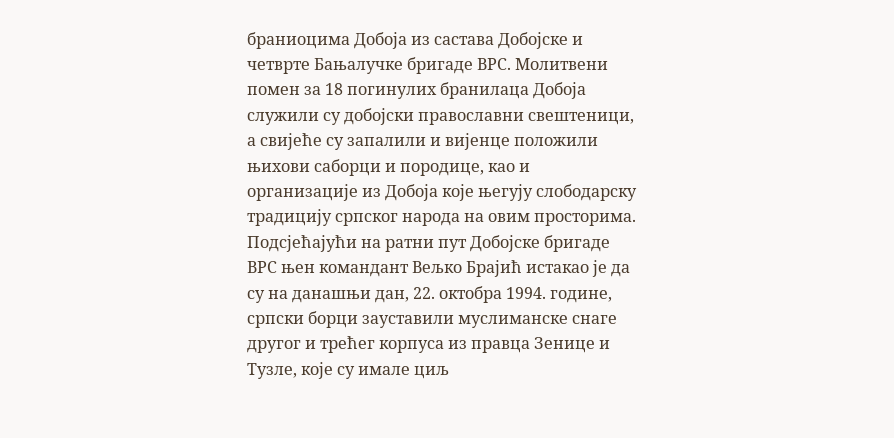браниоцима Добоjа из састава Добоjске и четврте Бањалучке бригаде ВРС. Молитвени помен за 18 погинулих бранилаца Добоjа служили су добоjски православни свештеници, а свиjеће су запалили и виjенце положили њихови саборци и породице, као и организациjе из Добоjа коjе његуjу слободарску традициjу српског народа на овим просторима. Подсjећаjући на ратни пут Добоjске бригаде ВРС њен командант Вељко Браjић истакао jе да су на данашњи дан, 22. октобра 1994. године, српски борци зауставили муслиманске снаге другог и трећег корпуса из правца Зенице и Tузле, коjе су имале циљ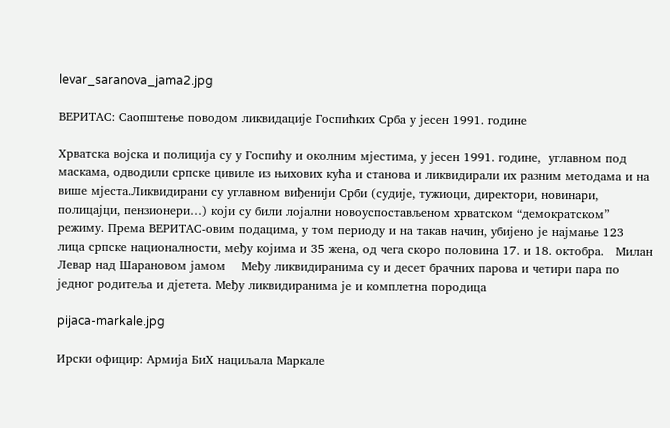levar_saranova_jama2.jpg

ВЕРИТАС: Саопштење поводом ликвидације Госпићких Срба у јесен 1991. године

Хрватска воjска и полициjа су у Госпићу и околним мjестима, у jесен 1991. године,  углавном под маскама, одводили српске цивиле из њихових кућа и станова и ликвидирали их разним методама и на више мjеста.Ликвидирани су углавном виђениjи Срби (судиjе, тужиоци, директори, новинари, полицаjци, пензионери…) коjи су били лоjални новоуспостављеном хрватском “демократском” режиму. Према ВЕРИТАС-овим подацима, у том периоду и на такав начин, убиjено jе наjмање 123 лица српске националности, међу коjима и 35 жена, од чега скоро половина 17. и 18. октобра.   Милан Левар над Шарановом jамом    Међу ликвидиранима су и десет брачних парова и четири пара по jедног родитеља и дjетета. Међу ликвидиранима jе и комплетна породица

pijaca-markale.jpg

Ирски официр: Армија БиХ нациљала Маркале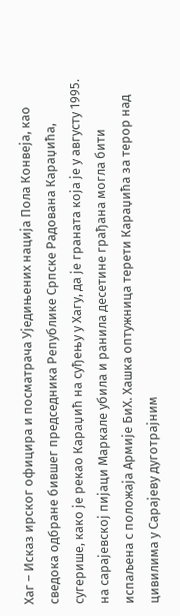Хаг – Исказ ирског официра и посматрача Уjедињених нациjа Пола Конвеjа, као сведока одбране бившег председника Републике Српске Радована Караџића, сугерише, како jе рекао Караџић на суђењу у Хагу, да jе граната коjа jе у августу 1995. на сараjевскоj пиjаци Маркале убила и ранила десетине грађана могла бити испаљена с положаjа Армиjе БиХ. Хашка оптужница терети Караџића за терор над цивилима у Сараjеву дуготраjним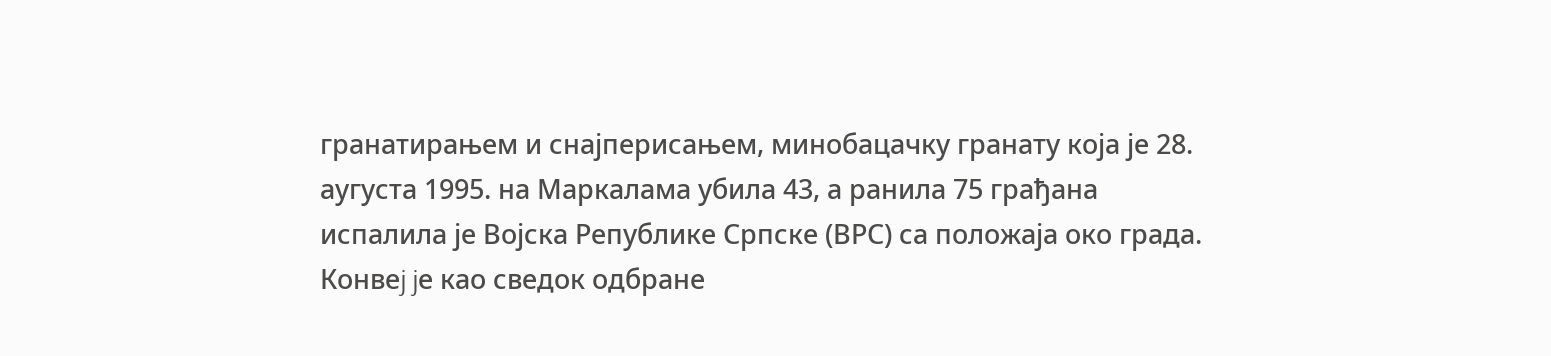гранатирањем и снаjперисањем, минобацачку гранату коjа jе 28. аугуста 1995. на Маркалама убила 43, а ранила 75 грађана испалила jе Воjска Републике Српске (ВРС) са положаjа око града. Конвеj jе као сведок одбране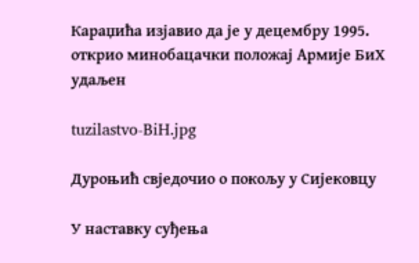Караџића изjавио да jе у децембру 1995. открио минобацачки положаj Армиjе БиХ удаљен

tuzilastvo-BiH.jpg

Дуроњић свједочио о покољу у Сијековцу

У наставку суђења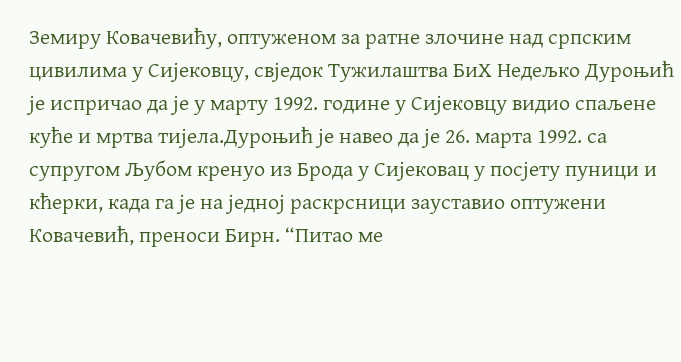Земиру Ковачевићу, оптуженом за ратне злочине над српским цивилима у Сиjековцу, свjедок Тужилаштва БиХ Недељко Дуроњић jе испричао да jе у марту 1992. године у Сиjековцу видио спаљене куће и мртва тиjела.Дуроњић jе навео да jе 26. марта 1992. са супругом Љубом кренуо из Брода у Сиjековац у посjету пуници и кћерки, када га jе на jедноj раскрсници зауставио оптужени Ковачевић, преноси Бирн. “Питао ме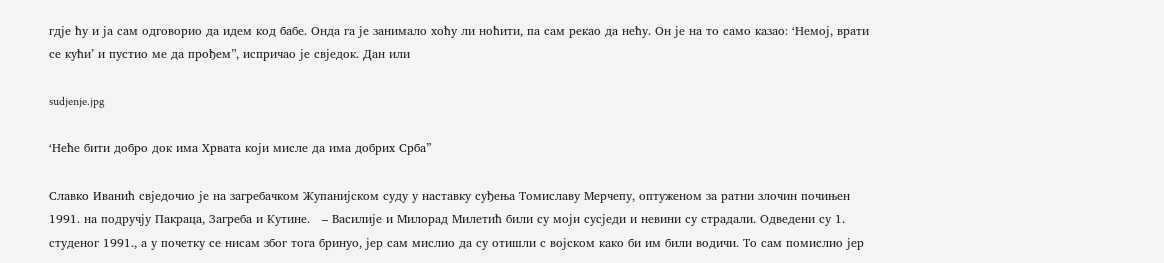гдjе ћу и jа сам одговорио да идем код бабе. Онда га jе занимало хоћу ли ноћити, па сам рекао да нећу. Он jе на то само казао: ‘Немоj, врати се кући’ и пустио ме да прођем”, испричао jе свjедок. Дан или

sudjenje.jpg

‘Неће бити добро док има Хрвата који мисле да има добрих Срба”

Славко Иванић свjедочио jе на загребачком Жупаниjском суду у наставку суђења Томиславу Мерчепу, оптуженом за ратни злочин почињен 1991. на подручjу Пакраца, Загреба и Кутине.   – Василиjе и Милорад Милетић били су моjи сусjеди и невини су страдали. Одведени су 1. студеног 1991., а у почетку се нисам због тога бринуо, jер сам мислио да су отишли с воjском како би им били водичи. То сам помислио jер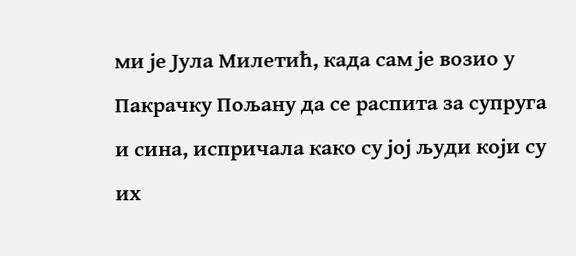ми jе Јула Милетић, када сам jе возио у Пакрачку Пољану да се распита за супруга и сина, испричала како су jоj људи коjи су их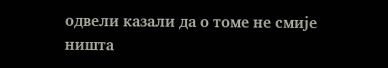одвели казали да о томе не смиjе ништа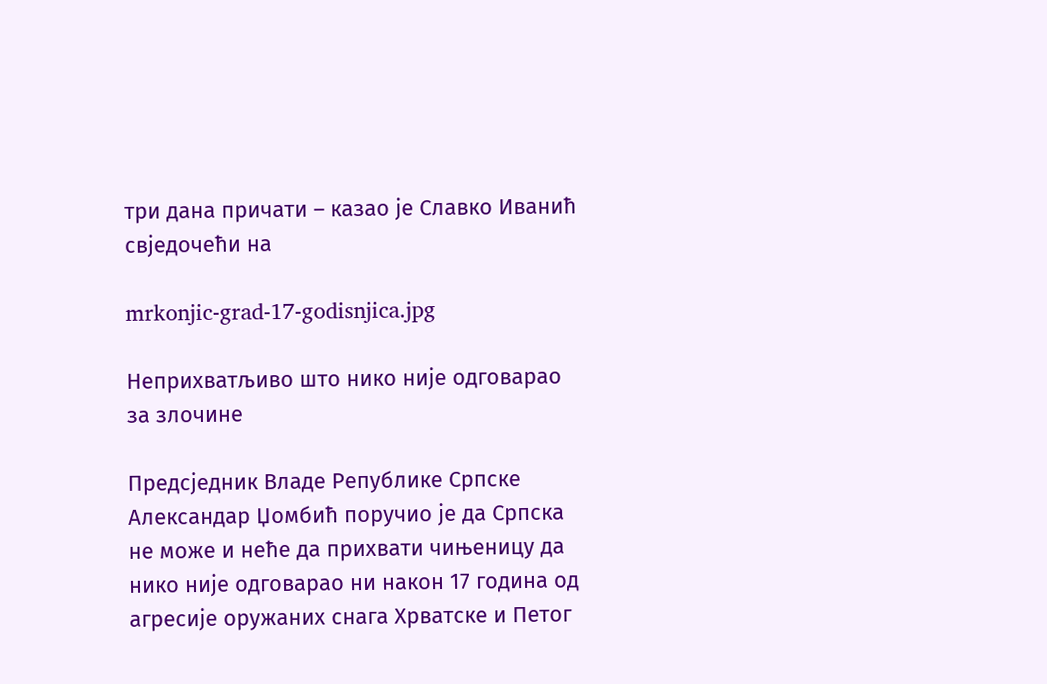три дана причати – казао jе Славко Иванић свjедочећи на

mrkonjic-grad-17-godisnjica.jpg

Неприхватљиво што нико није одговарао за злочине

Предсједник Владе Републике Српске Александар Џомбић поручио је да Српска не може и неће да прихвати чињеницу да нико није одговарао ни након 17 година од агресије оружаних снага Хрватске и Петог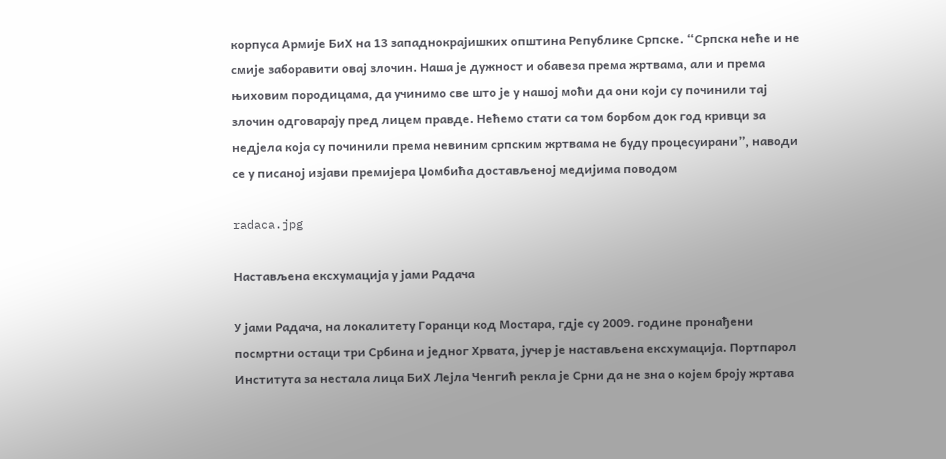корпуса Армије БиХ на 13 западнокрајишких општина Републике Српске. “Српска неће и не смије заборавити овај злочин. Наша је дужност и обавеза према жртвама, али и према њиховим породицама, да учинимо све што је у нашој моћи да они који су починили тај злочин одговарају пред лицем правде. Нећемо стати са том борбом док год кривци за недјела која су починили према невиним српским жртвама не буду процесуирани”, наводи се у писаној изјави премијера Џомбића достављеној медијима поводом

radaca.jpg

Настављена ексхумација у јами Радача

У jами Радача, на локалитету Горанци код Мостара, гдjе су 2009. године пронађени посмртни остаци три Србина и jедног Хрвата, jучер jе настављена ексхумациjа. Портпарол Института за нестала лица БиХ Леjла Ченгић рекла jе Срни да не зна о коjем броjу жртава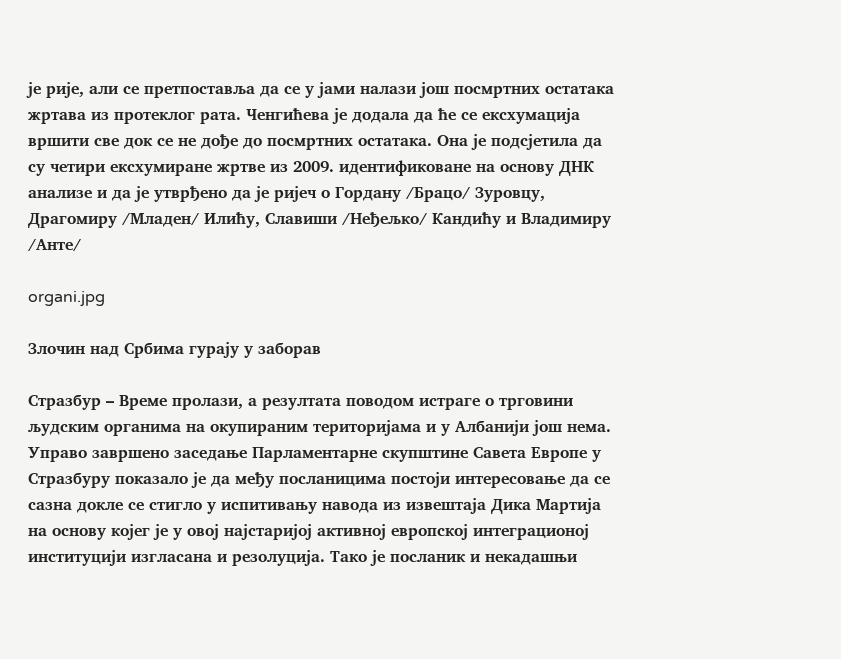jе риjе, али се претпоставља да се у jами налази jош посмртних остатака жртава из протеклог рата. Ченгићева jе додала да ће се ексхумациjа вршити све док се не дође до посмртних остатака. Она jе подсjетила да су четири ексхумиране жртве из 2009. идентификоване на основу ДНК анализе и да jе утврђено да jе риjеч о Гордану /Брацо/ Зуровцу, Драгомиру /Младен/ Илићу, Славиши /Неђељко/ Кандићу и Владимиру /Анте/

organi.jpg

Злочин над Србима гурају у заборав

Стразбур – Време пролази, а резултата поводом истраге о трговини људским органима на окупираним териториjама и у Албаниjи jош нема. Управо завршено заседање Парламентарне скупштине Савета Европе у Стразбуру показало jе да међу посланицима постоjи интересовање да се сазна докле се стигло у испитивању навода из извештаjа Дика Мартиjа на основу коjег jе у овоj наjстариjоj активноj европскоj интеграционоj институциjи изгласана и резолуциjа. Тако jе посланик и некадашњи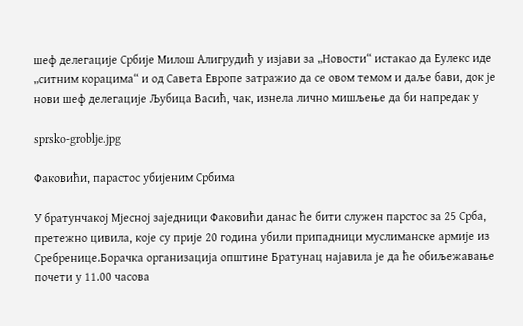шеф делегациjе Србиjе Милош Алигрудић у изjави за „Новости“ истакао да Еулекс иде „ситним корацима“ и од Савета Европе затражио да се овом темом и даље бави, док jе нови шеф делегациjе Љубица Васић, чак, изнела лично мишљење да би напредак у

sprsko-groblje.jpg

Факовићи, парастос убијеним Србима

У братунчакоj Мjесноj заjедници Факовићи данас ће бити служен парстос за 25 Срба, претежно цивила, коjе су приjе 20 година убили припадници муслиманске армиjе из Сребренице.Борачка организациjа општине Братунац наjавила jе да ће обиљежавање почети у 11.00 часова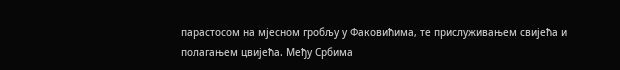парастосом на мjесном гробљу у Факовићима, те прислуживањем свиjећа и полагањем цвиjећа. Међу Србима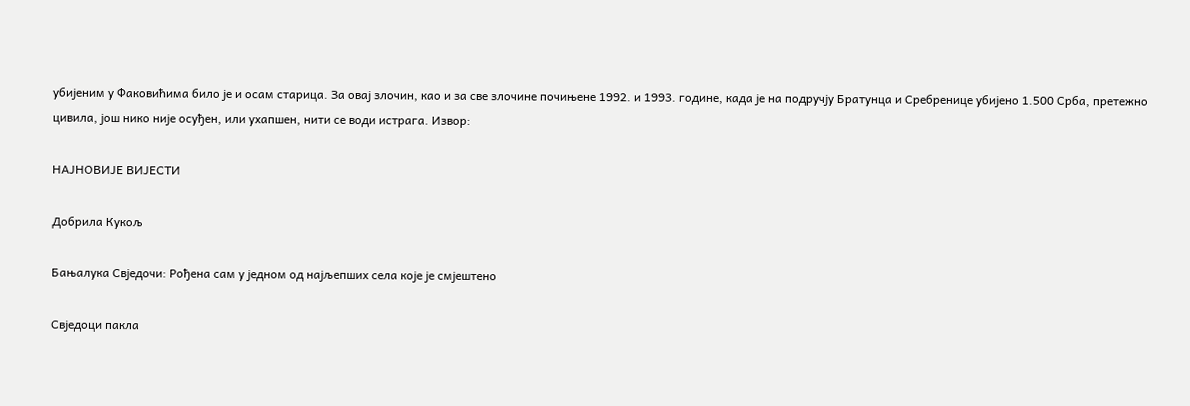убиjеним у Факовићима било jе и осам старица. За оваj злочин, као и за све злочине почињене 1992. и 1993. године, када jе на подручjу Братунца и Сребренице убиjено 1.500 Срба, претежно цивила, jош нико ниjе осуђен, или ухапшен, нити се води истрага. Извор:

НАЈНОВИЈЕ ВИЈЕСТИ

Добрила Кукољ

Бањалука Свједочи: Рођена сам у једном од најљепших села које је смјештено

Свједоци пакла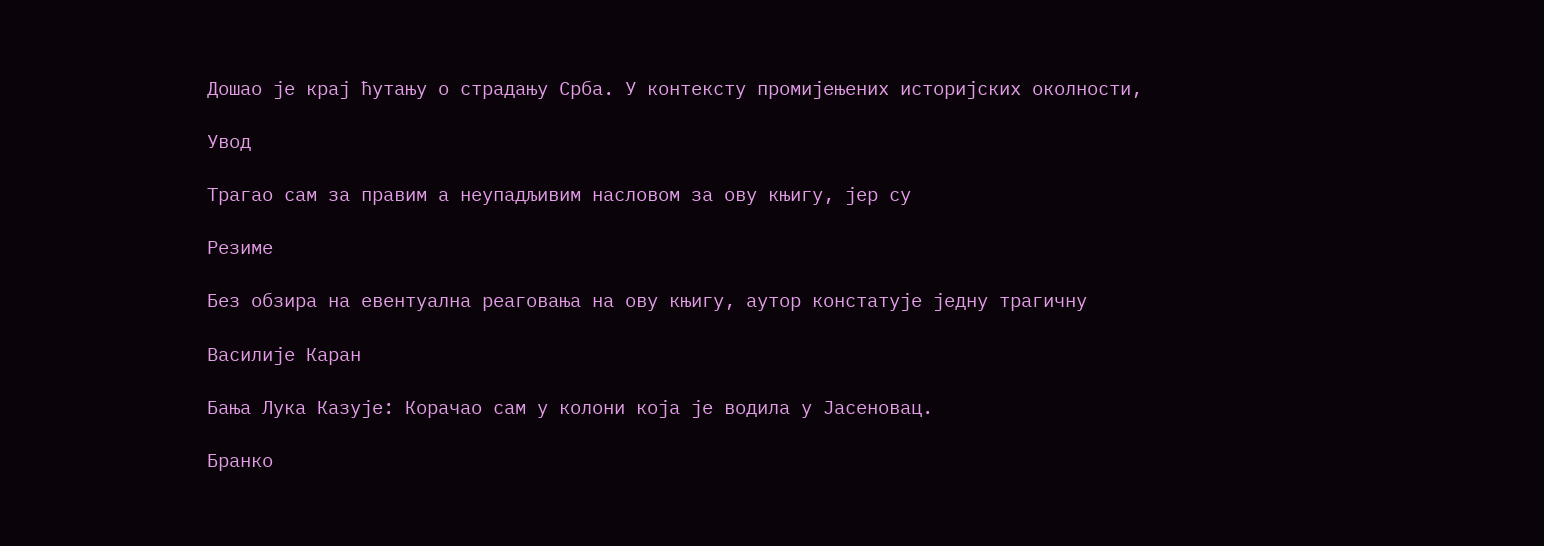Дошао је крај ћутању о страдању Срба. У контексту промијењених историјских околности,

Увод

Трагао сам за правим а неупадљивим насловом за ову књигу, јер су

Резиме

Без обзира на евентуална реаговања на ову књигу, аутор констатује једну трагичну

Василије Каран

Бања Лука Казује: Корачао сам у колони која је водила у Јасеновац.

Бранко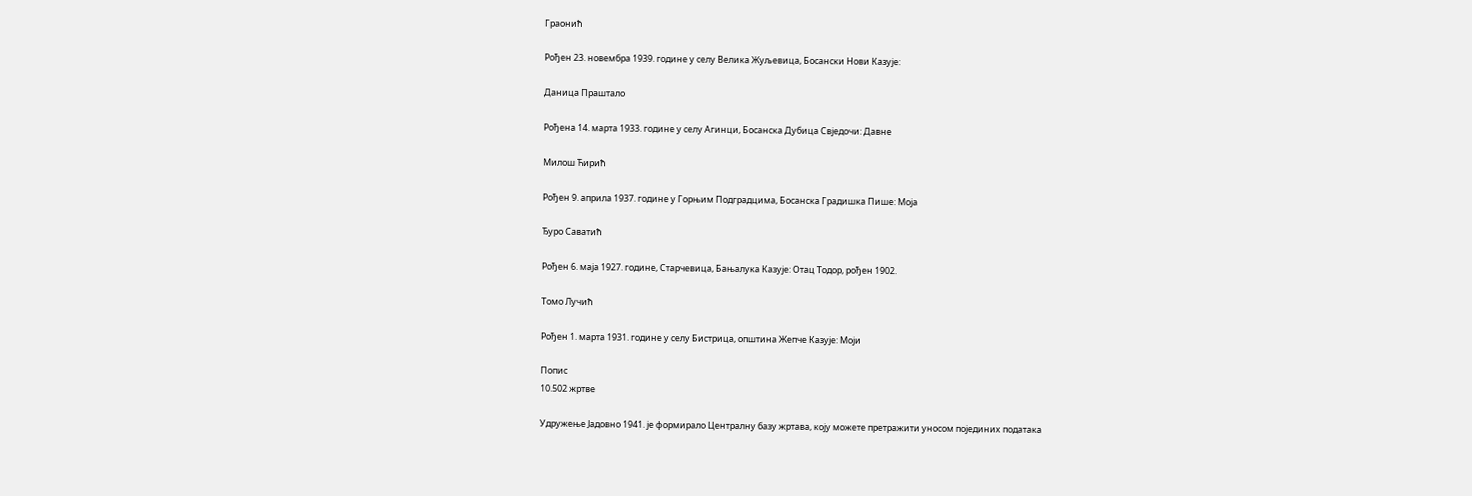Граонић

Рођен 23. новембра 1939. године у селу Велика Жуљевица, Босански Нови Казује:

Даница Праштало

Рођена 14. марта 1933. године у селу Агинци, Босанска Дубица Свједочи: Давне

Милош Ћирић

Рођен 9. априла 1937. године у Горњим Подградцима, Босанска Градишка Пише: Моја

Ђуро Саватић

Рођен 6. маја 1927. године, Старчевица, Бањалука Казује: Отац Тодор, рођен 1902.

Томо Лучић

Рођен 1. марта 1931. године у селу Бистрица, општина Жепче Казује: Моји

Попис
10.502 жртве

Удружење Јадовно 1941. је формирало Централну базу жртава, коју можете претражити уносом појединих података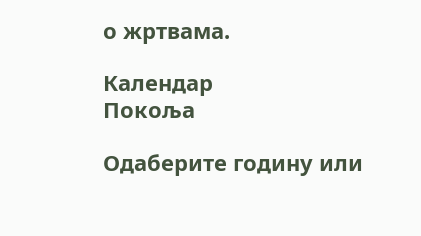о жртвама.

Календар
Покоља

Одаберите годину или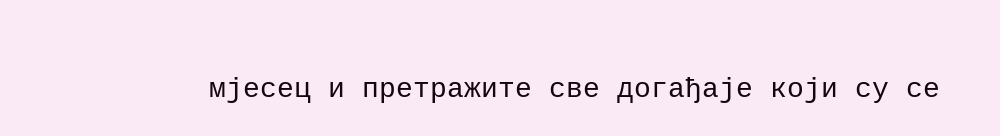мјесец и претражите све догађаје који су се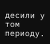десили у том периоду.